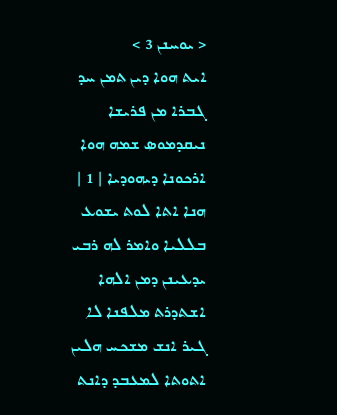< ܝܘܚܢܢ 3 >
ܐܝܬ ܗܘܐ ܕܝܢ ܬܡܢ ܚܕ ܓܒܪܐ ܡܢ ܦܪܝܫܐ ܢܝܩܕܡܘܤ ܫܡܗ ܗܘܐ ܐܪܟܘܢܐ ܕܝܗܘܕܝܐ | 1 |
ܗܢܐ ܐܬܐ ܠܘܬ ܝܫܘܥ ܒܠܠܝܐ ܘܐܡܪ ܠܗ ܪܒܝ ܝܕܥܝܢܢ ܕܡܢ ܐܠܗܐ ܐܫܬܕܪܬ ܡܠܦܢܐ ܠܐ ܓܝܪ ܐܢܫ ܡܫܟܚ ܗܠܝܢ ܐܬܘܬܐ ܠܡܥܒܕ ܕܐܢܬ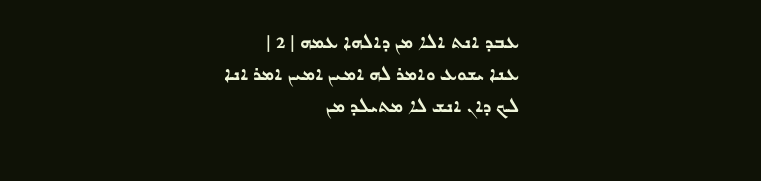ܥܒܕ ܐܢܬ ܐܠܐ ܡܢ ܕܐܠܗܐ ܥܡܗ | 2 |
ܥܢܐ ܝܫܘܥ ܘܐܡܪ ܠܗ ܐܡܝܢ ܐܡܝܢ ܐܡܪ ܐܢܐ ܠܟ ܕܐܢ ܐܢܫ ܠܐ ܡܬܝܠܕ ܡܢ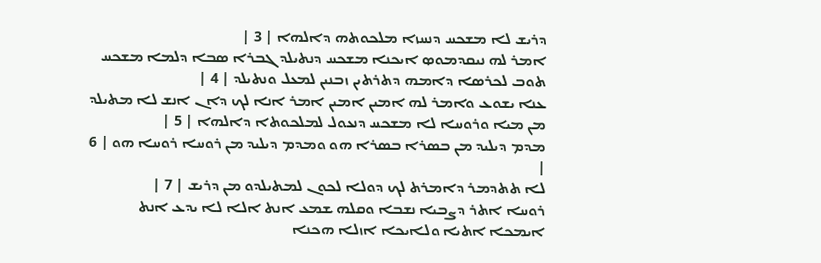ܕܪܝܫ ܠܐ ܡܫܟܚ ܕܢܚܙܐ ܡܠܟܘܬܗ ܕܐܠܗܐ | 3 |
ܐܡܪ ܠܗ ܢܝܩܕܡܘܤ ܐܝܟܢܐ ܡܫܟܚ ܕܢܬܝܠܕ ܓܒܪܐ ܤܒܐ ܕܠܡܐ ܡܫܟܚ ܬܘܒ ܠܟܪܤܐ ܕܐܡܗ ܕܬܪܬܝܢ ܙܒܢܝܢ ܠܡܥܠ ܘܢܬܝܠܕ | 4 |
ܥܢܐ ܝܫܘܥ ܘܐܡܪ ܠܗ ܐܡܝܢ ܐܡܝܢ ܐܡܪ ܐܢܐ ܠܟ ܕܐܢ ܐܢܫ ܠܐ ܡܬܝܠܕ ܡܢ ܡܝܐ ܘܪܘܚܐ ܠܐ ܡܫܟܚ ܕܢܥܘܠ ܠܡܠܟܘܬܐ ܕܐܠܗܐ | 5 |
ܡܕܡ ܕܝܠܝܕ ܡܢ ܒܤܪܐ ܒܤܪܐ ܗܘ ܘܡܕܡ ܕܝܠܝܕ ܡܢ ܪܘܚܐ ܪܘܚܐ ܗܘ | 6 |
ܠܐ ܬܬܕܡܪ ܕܐܡܪܬ ܠܟ ܕܘܠܐ ܠܟܘܢ ܠܡܬܝܠܕܘ ܡܢ ܕܪܝܫ | 7 |
ܪܘܚܐ ܐܬܪ ܕܨܒܝܐ ܢܫܒܐ ܘܩܠܗ ܫܡܥ ܐܢܬ ܐܠܐ ܠܐ ܝܕܥ ܐܢܬ ܐܝܡܟܐ ܐܬܝܐ ܘܠܐܝܟܐ ܐܙܠܐ ܗܟܢܐ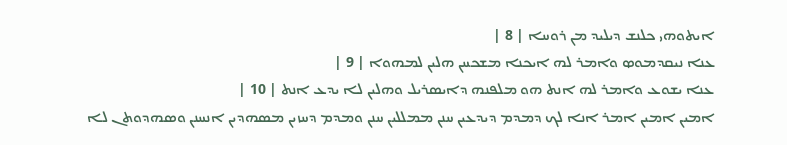ܐܝܬܘܗܝ ܟܠܢܫ ܕܝܠܝܕ ܡܢ ܪܘܚܐ | 8 |
ܥܢܐ ܢܝܩܕܡܘܤ ܘܐܡܪ ܠܗ ܐܝܟܢܐ ܡܫܟܚܢ ܗܠܝܢ ܠܡܗܘܐ | 9 |
ܥܢܐ ܝܫܘܥ ܘܐܡܪ ܠܗ ܐܢܬ ܗܘ ܡܠܦܢܗ ܕܐܝܤܪܝܠ ܘܗܠܝܢ ܠܐ ܝܕܥ ܐܢܬ | 10 |
ܐܡܝܢ ܐܡܝܢ ܐܡܪ ܐܢܐ ܠܟ ܕܡܕܡ ܕܝܕܥܝܢ ܚܢܢ ܡܡܠܠܝܢ ܚܢܢ ܘܡܕܡ ܕܚܙܝܢ ܡܤܗܕܝܢ ܐܢܚܢܢ ܘܤܗܕܘܬܢ ܠܐ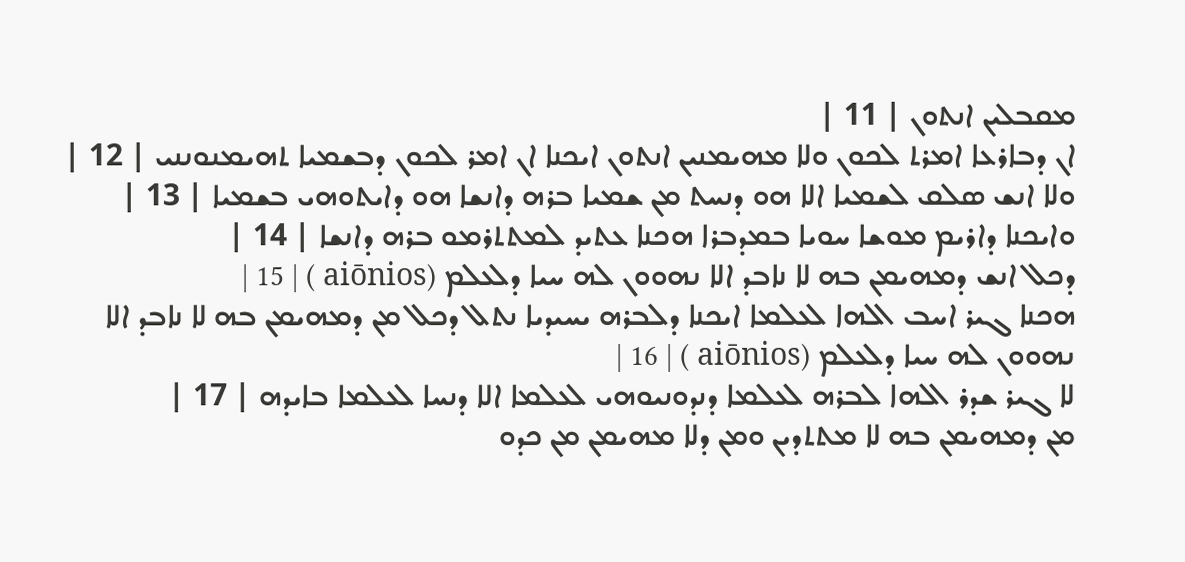ܡܩܒܠܝܢ ܐܢܬܘܢ | 11 |
ܐܢ ܕܒܐܪܥܐ ܐܡܪܬ ܠܟܘܢ ܘܠܐ ܡܗܝܡܢܝܢ ܐܢܬܘܢ ܐܝܟܢܐ ܐܢ ܐܡܪ ܠܟܘܢ ܕܒܫܡܝܐ ܬܗܝܡܢܘܢܢܝ | 12 |
ܘܠܐ ܐܢܫ ܤܠܩ ܠܫܡܝܐ ܐܠܐ ܗܘ ܕܢܚܬ ܡܢ ܫܡܝܐ ܒܪܗ ܕܐܢܫܐ ܗܘ ܕܐܝܬܘܗܝ ܒܫܡܝܐ | 13 |
ܘܐܝܟܢܐ ܕܐܪܝܡ ܡܘܫܐ ܚܘܝܐ ܒܡܕܒܪܐ ܗܟܢܐ ܥܬܝܕ ܠܡܬܬܪܡܘ ܒܪܗ ܕܐܢܫܐ | 14 |
ܕܟܠ ܐܢܫ ܕܡܗܝܡܢ ܒܗ ܠܐ ܢܐܒܕ ܐܠܐ ܢܗܘܘܢ ܠܗ ܚܝܐ ܕܠܥܠܡ (aiōnios ) | 15 |
ܗܟܢܐ ܓܝܪ ܐܚܒ ܐܠܗܐ ܠܥܠܡܐ ܐܝܟܢܐ ܕܠܒܪܗ ܝܚܝܕܝܐ ܢܬܠ ܕܟܠ ܡܢ ܕܡܗܝܡܢ ܒܗ ܠܐ ܢܐܒܕ ܐܠܐ ܢܗܘܘܢ ܠܗ ܚܝܐ ܕܠܥܠܡ (aiōnios ) | 16 |
ܠܐ ܓܝܪ ܫܕܪ ܐܠܗܐ ܠܒܪܗ ܠܥܠܡܐ ܕܢܕܘܢܝܘܗܝ ܠܥܠܡܐ ܐܠܐ ܕܢܚܐ ܠܥܠܡܐ ܒܐܝܕܗ | 17 |
ܡܢ ܕܡܗܝܡܢ ܒܗ ܠܐ ܡܬܬܕܝܢ ܘܡܢ ܕܠܐ ܡܗܝܡܢ ܡܢ ܟܕܘ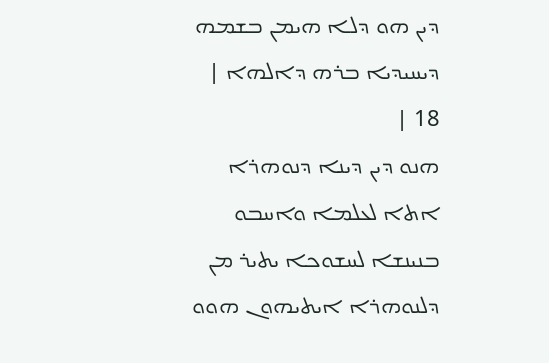ܕܝܢ ܗܘ ܕܠܐ ܗܝܡܢ ܒܫܡܗ ܕܝܚܝܕܝܐ ܒܪܗ ܕܐܠܗܐ | 18 |
ܗܢܘ ܕܝܢ ܕܝܢܐ ܕܢܘܗܪܐ ܐܬܐ ܠܥܠܡܐ ܘܐܚܒܘ ܒܢܝܢܫܐ ܠܚܫܘܟܐ ܝܬܝܪ ܡܢ ܕܠܢܘܗܪܐ ܐܝܬܝܗܘܢ ܗܘܘ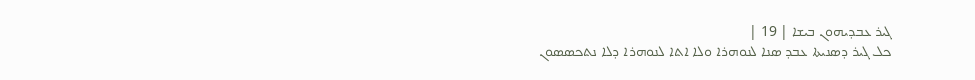ܓܝܪ ܥܒܕܝܗܘܢ ܒܝܫܐ | 19 |
ܟܠ ܓܝܪ ܕܤܢܝܬܐ ܥܒܕ ܤܢܐ ܠܢܘܗܪܐ ܘܠܐ ܐܬܐ ܠܢܘܗܪܐ ܕܠܐ ܢܬܟܤܤܘܢ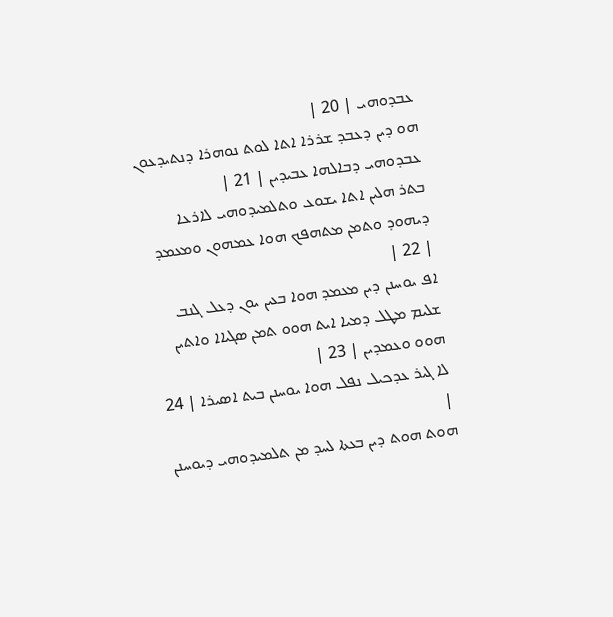ܥܒܕܘܗܝ | 20 |
ܗܘ ܕܝܢ ܕܥܒܕ ܫܪܪܐ ܐܬܐ ܠܘܬ ܢܘܗܪܐ ܕܢܬܝܕܥܘܢ ܥܒܕܘܗܝ ܕܒܐܠܗܐ ܥܒܝܕܝܢ | 21 |
ܒܬܪ ܗܠܝܢ ܐܬܐ ܝܫܘܥ ܘܬܠܡܝܕܘܗܝ ܠܐܪܥܐ ܕܝܗܘܕ ܘܬܡܢ ܡܬܗܦܟ ܗܘܐ ܥܡܗܘܢ ܘܡܥܡܕ | 22 |
ܐܦ ܝܘܚܢܢ ܕܝܢ ܡܥܡܕ ܗܘܐ ܒܥܝܢ ܝܘܢ ܕܥܠ ܓܢܒ ܫܠܝܡ ܡܛܠ ܕܡܝܐ ܐܝܬ ܗܘܘ ܬܡܢ ܤܓܝܐܐ ܘܐܬܝܢ ܗܘܘ ܘܥܡܕܝܢ | 23 |
ܠܐ ܓܝܪ ܥܕܟܝܠ ܢܦܠ ܗܘܐ ܝܘܚܢܢ ܒܝܬ ܐܤܝܪܐ | 24 |
ܗܘܬ ܗܘܬ ܕܝܢ ܒܥܬܐ ܠܚܕ ܡܢ ܬܠܡܝܕܘܗܝ ܕܝܘܚܢܢ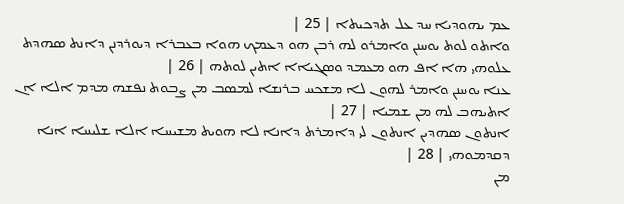ܥܡ ܝܗܘܕܝܐ ܚܕ ܥܠ ܬܕܟܝܬܐ | 25 |
ܘܐܬܘ ܠܘܬ ܝܘܚܢܢ ܘܐܡܪܘ ܠܗ ܪܒܢ ܗܘ ܕܥܡܟ ܗܘܐ ܒܥܒܪܐ ܕܝܘܪܕܢܢ ܕܐܢܬ ܤܗܕܬ ܥܠܘܗܝ ܗܐ ܐܦ ܗܘ ܡܥܡܕ ܘܤܓܝܐܐ ܐܬܝܢ ܠܘܬܗ | 26 |
ܥܢܐ ܝܘܚܢܢ ܘܐܡܪ ܠܗܘܢ ܠܐ ܡܫܟܚ ܒܪܢܫܐ ܠܡܤܒ ܡܢ ܨܒܘܬ ܢܦܫܗ ܡܕܡ ܐܠܐ ܐܢ ܐܬܝܗܒ ܠܗ ܡܢ ܫܡܝܐ | 27 |
ܐܢܬܘܢ ܤܗܕܝܢ ܐܢܬܘܢ ܠܝ ܕܐܡܪܬ ܕܐܢܐ ܠܐ ܗܘܝܬ ܡܫܝܚܐ ܐܠܐ ܫܠܝܚܐ ܐܢܐ ܕܩܕܡܘܗܝ | 28 |
ܡܢ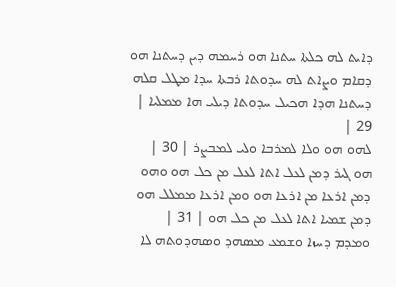ܕܐܝܬ ܠܗ ܟܠܬܐ ܚܬܢܐ ܗܘ ܪܚܡܗ ܕܝܢ ܕܚܬܢܐ ܗܘ ܕܩܐܡ ܘܨܐܬ ܠܗ ܚܕܘܬܐ ܪܒܬܐ ܚܕܐ ܡܛܠ ܩܠܗ ܕܚܬܢܐ ܗܕܐ ܗܟܝܠ ܚܕܘܬܐ ܕܝܠܝ ܗܐ ܡܡܠܝܐ | 29 |
ܠܗܘ ܗܘ ܘܠܐ ܠܡܪܒܐ ܘܠܝ ܠܡܒܨܪ | 30 |
ܗܘ ܓܝܪ ܕܡܢ ܠܥܠ ܐܬܐ ܠܥܠ ܡܢ ܟܠ ܗܘ ܘܗܘ ܕܡܢ ܐܪܥܐ ܡܢ ܐܪܥܐ ܗܘ ܘܡܢ ܐܪܥܐ ܡܡܠܠ ܗܘ ܕܡܢ ܫܡܝܐ ܐܬܐ ܠܥܠ ܡܢ ܟܠ ܗܘ | 31 |
ܘܡܕܡ ܕܚܙܐ ܘܫܡܥ ܡܤܗܕ ܘܤܗܕܘܬܗ ܠܐ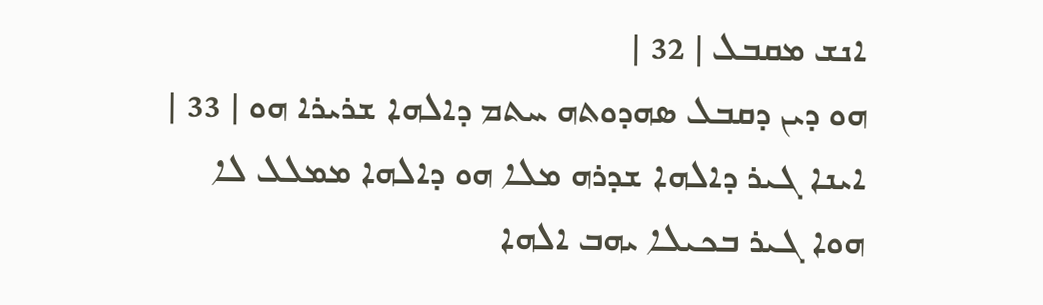ܐܢܫ ܡܩܒܠ | 32 |
ܗܘ ܕܝܢ ܕܩܒܠ ܤܗܕܘܬܗ ܚܬܡ ܕܐܠܗܐ ܫܪܝܪܐ ܗܘ | 33 |
ܐܝܢܐ ܓܝܪ ܕܐܠܗܐ ܫܕܪܗ ܡܠܐ ܗܘ ܕܐܠܗܐ ܡܡܠܠ ܠܐ ܗܘܐ ܓܝܪ ܒܟܝܠܐ ܝܗܒ ܐܠܗܐ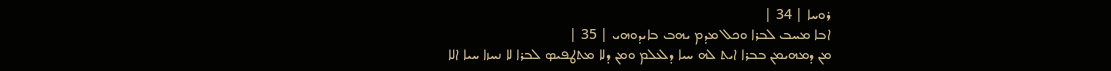ܪܘܚܐ | 34 |
ܐܒܐ ܡܚܒ ܠܒܪܐ ܘܟܠ ܡܕܡ ܝܗܒ ܒܐܝܕܘܗܝ | 35 |
ܡܢ ܕܡܗܝܡܢ ܒܒܪܐ ܐܝܬ ܠܗ ܚܝܐ ܕܠܥܠܡ ܘܡܢ ܕܠܐ ܡܬܛܦܝܤ ܠܒܪܐ ܠܐ ܢܚܙܐ ܚܝܐ ܐܠܐ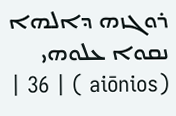ܪܘܓܙܗ ܕܐܠܗܐ ܢܩܘܐ ܥܠܘܗܝ (aiōnios ) | 36 |